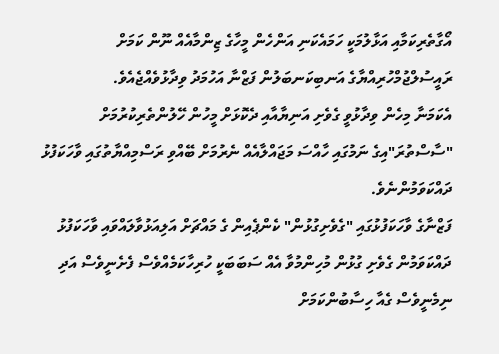އޯގާތެރިކަމާއި އަޅާލުމަކީ ހަމައެކަނި އަންހެން މީހާގެ ޒިންމާއެއް ނޫން ކަމަށް ރައީސުލްޖުމްހުރިއްޔާގެ އަނބިކަނބަލުން ފަޒްނާ އަހުމަދު ވިދާޅުވެއްޖެއެވެ.
އެކަމަނާ މިހެން ވިދާޅުވީ ގެވެށި އަނިޔާއާއި ދެކޮޅަށް މީހުން ހޭލުންތެރިކުރުމަށް "ސާސްތުރަ"އިގެ ނަމުގައި ހާއްސަ މަޖައްލާއެއް ނެރުމަށް ބޭއްވި ރަސްމިއްޔާތުގައި ވާހަކަފުޅު ދައްކަވަމުންނެވެ.
ފަޒްނާގެ ވާހަކަފުޅުގައި "ގެވެށިގުޅުން" ކެންޕެއިން ގެ މައްޗަށް އަލިއަޅުވާލައްވައި ވާހަކަފުޅު ދައްކަވަމުން ގެވެށި ގުޅުން މުހިންމުވާ އެއް ސަބަބަކީ ހުރިހާކަމެއްވެސް ފެށެނީވެސް އަދި ނިމެނީވެސް ގެއާ ހިސާބުންކަމަށް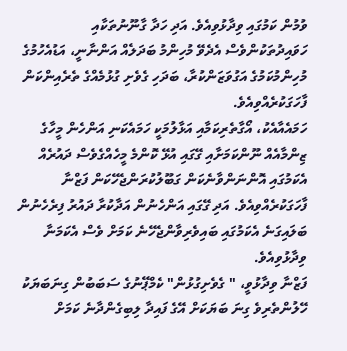ވުމުން ކަމުގައި ވިދާޅުވިއެވެ. އަދި ހަދާ ގާނޫނުތަކާއި ހަވައިދުތަކުންވެސް އެދެވޭ މުހިންމު ބަދަލެއް އަންނާނީ، އަޑުއެހުމުގެ މުހިންމުކަމުގެ އަގުވަޒަންކުރާ، ބަދަހި ގެވެށި ގުޅުމެއްގެ ތެރެއިންކަން ފާހަގަކުރެއްވިއެވެ.
ހަމައެއާއެކު، އޯގާތެރިކަމާއި އަޅާލުމަކީ ހަމައެކަނި އަންހެން މީހާގެ ޒިންމާއެއް ނޫންކަމަށާއި ގޭގައި އުޅޭ ކޮންމެ މީހެއްގެވެސް ދައުރެއް އެކަމުގައި އޮންނަންވާނެކަން ގަބޫލުކުރަންޖެހޭކަން ފަޒްނާ ފާހަގަކުރެއްވިއެވެ. އަދި ގޭގައި އަންހެނުން އަދާކުރާ ދައުރު ފިރެހެނުން ބަލައިގަނެ އެކަމުގައި ބައިވެރިވާންޖެހޭނެ ކަމަށް ވެސް އެކަމަނާ ވިދާޅުވިއެވެ.
ފަޒްނާ ވިދާޅުވީ، " ގެވެށިގުޅުން" ކެމްޕޭނުގެ ސަބަބުން ގިނަބަޔަކު ހޭލުންތެރިވެ ގިނަ ބަޔަކަށް އޭގެ ފައިދާ ލިބިގެންދާނެ ކަމަށް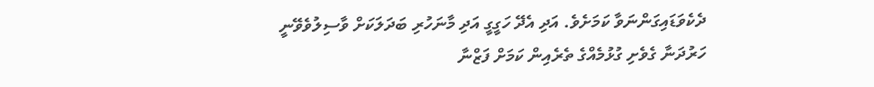ދެކެވަޑައިގަންނަވާ ކަމަށެވެ. އަދި އެދޭ ހަގީގީ އަދި މާނަހުރި ބަދަލަކަށް ވާސިލުވެވޭނީ ހަރުދަނާ ގެވެށި ގުޅުމެއްގެ ތެރެއިން ކަމަށް ފަޒްނާ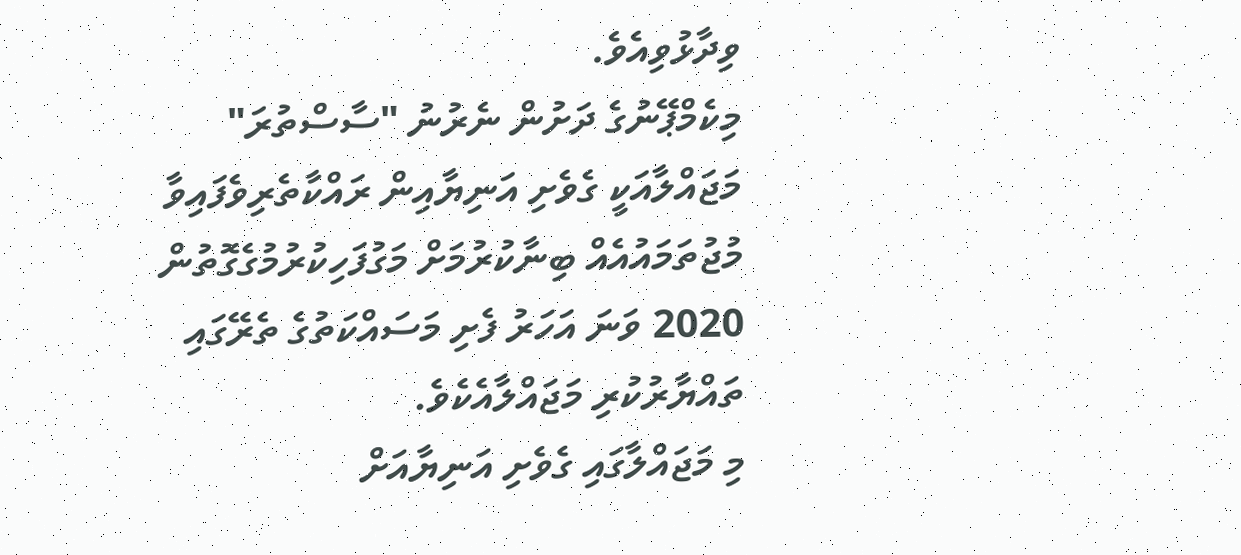ވިދާޅުވިއެވެ.
މިކެމްޕޭނުގެ ދަށުން ނެރުނު "ސާސްތުރަ" މަޖައްލާއަކީ ގެވެށި އަނިޔާއިން ރައްކާތެރިވެފައިވާ މުޖުތަމައުއެއް ބިނާކުރުމަށް މަގުފަހިކުރުމުގެގޮތުން 2020 ވަނަ އަހަރު ފެށި މަސައްކަތުގެ ތެރޭގައި ތައްޔާރުކުރި މަޖައްލާއެކެވެ.
މި މަޖައްލާގައި ގެވެށި އަނިޔާއަށް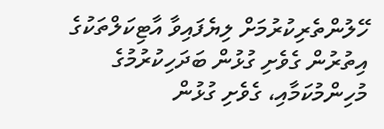ހޭލުންތެރިކުރުމަށް ލިޔެފައިވާ އާޓިކަލްތަކުގެ އިތުރުން ގެވެށި ގުޅުން ބަދަހިކުރުމުގެ މުހިންމުކަމާއި، ގެވެށި ގުޅުން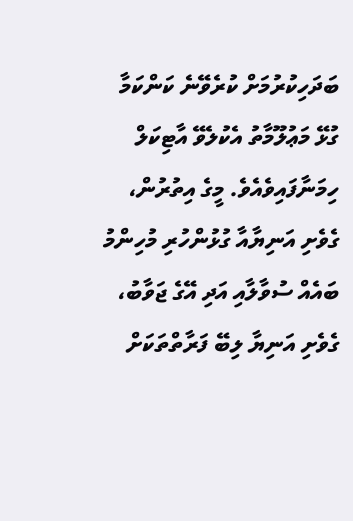ބަދަހިކުރުމަށް ކުރެވޭނެ ކަންކަމާ ގުޅޭ މަޢުލޫމާތު އެކުލެވޭ އާޓިކަލް ހިމަނާފައިވެއެވެ. މީގެ އިތުރުން، ގެވެށި އަނިޔާއާ ގުޅުންހުރި މުހިންމު ބައެއް ސުވާލާއި އަދި އޭގެ ޖަވާބު، ގެވެށި އަނިޔާ ލިބޭ ފަރާތްތަކަށް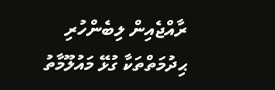ރާއްޖެއިން ލިބެންހުރި ޙިދުމަތްތަކާ ގުޅޭ މައުލޫމާތު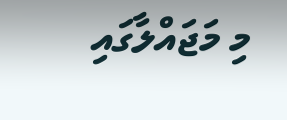މި މަޖައްލާގައި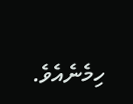ހިމެނެއެވެ.